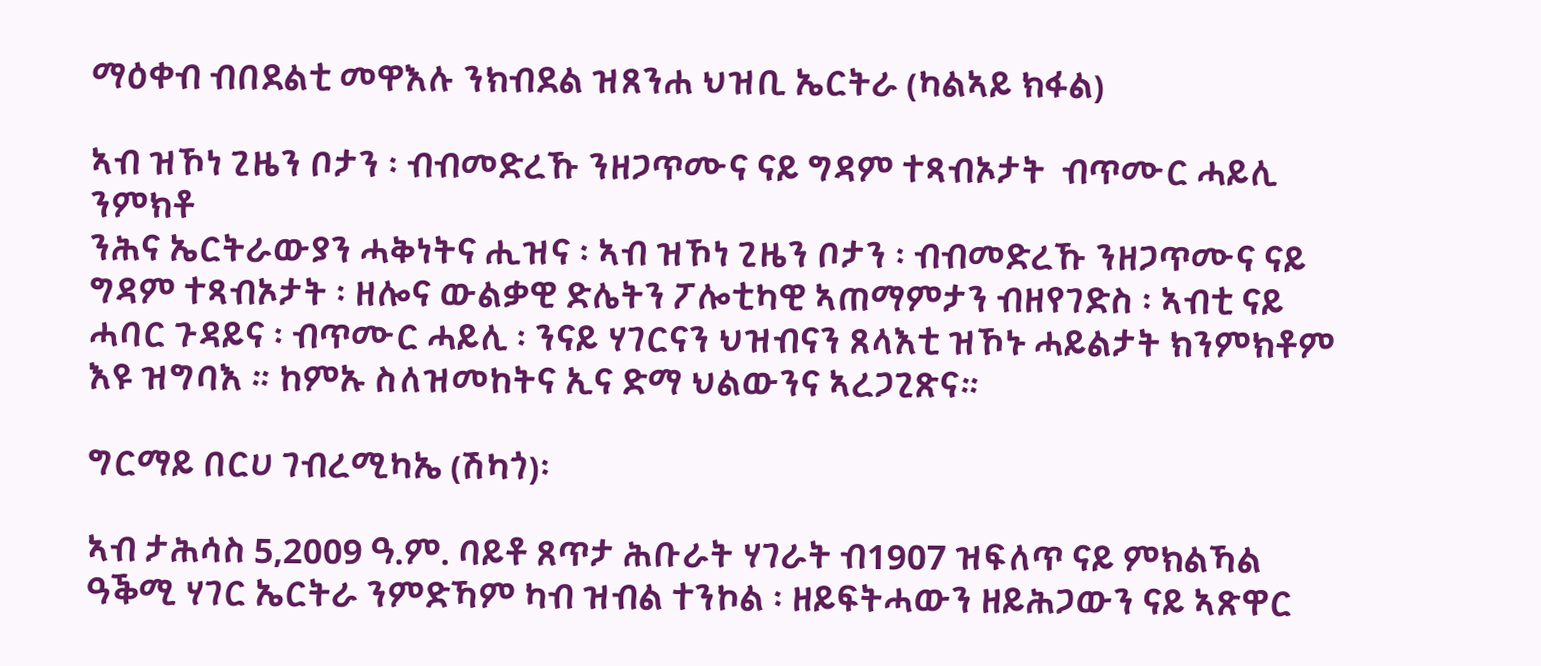ማዕቀብ ብበደልቲ መዋእሉ ንክብደል ዝጸንሐ ህዝቢ ኤርትራ (ካልኣይ ክፋል)

ኣብ ዝኾነ ጊዜን ቦታን ፡ ብብመድረኹ ንዘጋጥሙና ናይ ግዳም ተጻብኦታት  ብጥሙር ሓይሊ ንምክቶ
ንሕና ኤርትራውያን ሓቅነትና ሒዝና ፡ ኣብ ዝኾነ ጊዜን ቦታን ፡ ብብመድረኹ ንዘጋጥሙና ናይ ግዳም ተጻብኦታት ፡ ዘሎና ውልቃዊ ድሌትን ፖሎቲካዊ ኣጠማምታን ብዘየገድስ ፡ ኣብቲ ናይ ሓባር ጉዳይና ፡ ብጥሙር ሓይሊ ፡ ንናይ ሃገርናን ህዝብናን ጸላእቲ ዝኾኑ ሓይልታት ክንምክቶም እዩ ዝግባእ ። ከምኡ ስለዝመከትና ኢና ድማ ህልውንና ኣረጋጊጽና።

ግርማይ በርሀ ገብረሚካኤ (ሽካጎ)፡

ኣብ ታሕሳስ 5,2009 ዓ.ም. ባይቶ ጸጥታ ሕቡራት ሃገራት ብ1907 ዝፍለጥ ናይ ምክልኻል ዓቕሚ ሃገር ኤርትራ ንምድኻም ካብ ዝብል ተንኮል ፡ ዘይፍትሓውን ዘይሕጋውን ናይ ኣጽዋር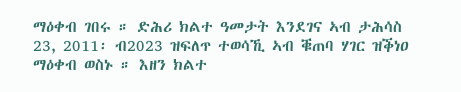ማዕቀብ ገበሩ ። ድሕሪ ክልተ ዓመታት እንደገና ኣብ ታሕሳስ 23, 2011፡ ብ2023 ዝፍለጥ ተወሳኺ ኣብ ቑጠባ ሃገር ዝቕነዐ ማዕቀብ ወስኑ ። እዘን ክልተ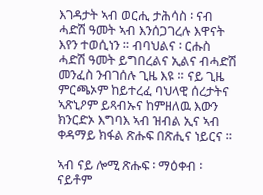እገዳታት ኣብ ወርሒ ታሕሳስ ፡ ናብ ሓድሽ ዓመት ኣብ እንሰጋገረሉ እዋናት እየን ተወሲነን ። ብባህልና ፡ ርሑስ ሓድሽ ዓመት ይግበረልና ኢልና ብሓድሽ መንፈስ ንብገሰሉ ጊዜ እዩ ። ናይ ጊዜ ምርጫኦም ከይተረፈ ባህላዊ ሰረታትና ኣጽኒዖም ይጻብኡና ከምዘለዉ እውን ክንርድኦ እግባእ ኣብ ዝብል ኢና ኣብ ቀዳማይ ክፋል ጽሑፍ በጽሒና ነይርና ።

ኣብ ናይ ሎሚ ጽሑፍ ፡ ማዕቀብ ፡ ናይቶም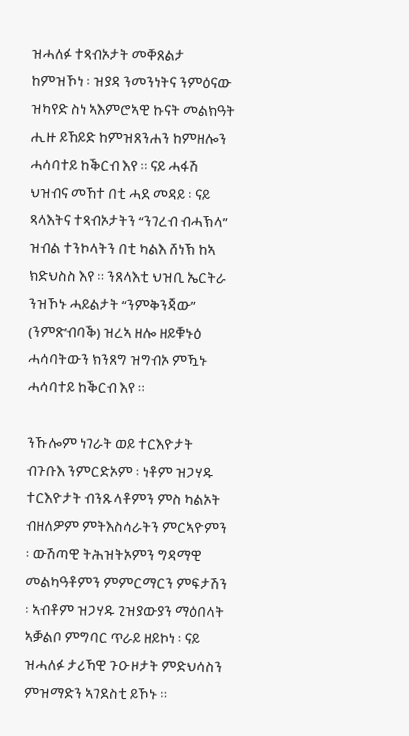ዝሓለፉ ተጻብኦታት መቐጸልታ ከምዝኾነ ፡ ዝያዳ ንመንነትና ንምዕናው ዝካየድ ስነ ኣእምሮኣዊ ኩናት መልክዓት ሒዙ ይኸይድ ከምዝጸንሐን ከምዘሎን ሓሳባተይ ከቕርብ እየ ። ናይ ሓፋሽ ህዝብና መኸተ በቲ ሓደ መዳይ ፡ ናይ ጻላእትና ተጻብኦታትን “ንገረብ ብሓኽላ” ዝብል ተንኮላትን በቲ ካልእ ሸነኽ ከኣ ክድህስስ እየ ። ንጸላእቲ ህዝቢ ኤርትራ ንዝኾኑ ሓይልታት “ንምቅንጃው” (ንምጽ’ብባቕ) ዝረኣ ዘሎ ዘይቑኑዕ ሓሳባትውን ክንጸግ ዝግብኦ ምዃኑ ሓሳባተይ ከቕርብ እየ ።

ንኹሎም ነገራት ወይ ተርእዮታት ብጉቡእ ንምርድኦም ፡ ነቶም ዝጋሃዱ ተርእዮታት ብንጹላቶምን ምስ ካልኦት ብዘለዎም ምትእስሳራትን ምርኣዮምን ፡ ውሽጣዊ ትሕዝትኦምን ግዳማዊ መልካዓቶምን ምምርማርን ምፍታሽን ፡ ኣብቶም ዝጋሃዱ ጊዝያውያን ማዕበላት ኣቓልቦ ምግባር ጥራይ ዘይኮነ ፡ ናይ ዝሓለፉ ታሪኻዊ ጉዑዞታት ምድህሳስን ምዝማድን ኣገደስቲ ይኾኑ ።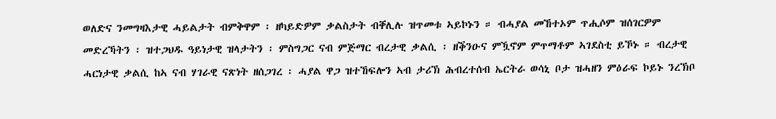ወለድና ንመግዛእታዊ ሓይልታት ብምቅዋም ፡ ዘካይድዎም ቃልስታት ብቐሊሉ ዝጥመቱ ኣይኮኑን ። ብሓያል መኸተኦም ጥሒሶም ዝሰገርዎም መድረኻትን ፡ ዝተጋህዱ ዓይነታዊ ዝላታትን ፡ ምስግጋር ናብ ምጅማር ብረታዊ ቃልሲ ፡ ዘቕንዑና ምዃኖም ምጥማቶም ኣገደስቲ ይኾኑ ። ብረታዊ ሓርነታዊ ቃልሲ ከኣ ናብ ሃገራዊ ናጽነት ዘሰጋገረ ፡ ሓያል ዋጋ ዝተኸፍሎን ኣብ ታሪኽ ሕብረተሰብ ኤርትራ ወሳኒ ቦታ ዝሓዘን ምዕራፍ ኮይኑ ንረኽቦ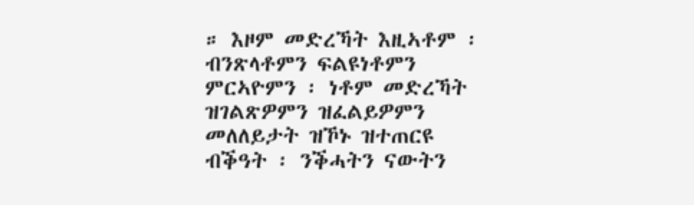። እዞም መድረኻት እዚኣቶም ፡ ብንጽላቶምን ፍልዩነቶምን ምርኣዮምን ፡ ነቶም መድረኻት ዝገልጽዎምን ዝፈልይዎምን መለለይታት ዝኾኑ ዝተጠርዩ ብቕዓት ፡ ንቕሓትን ናውትን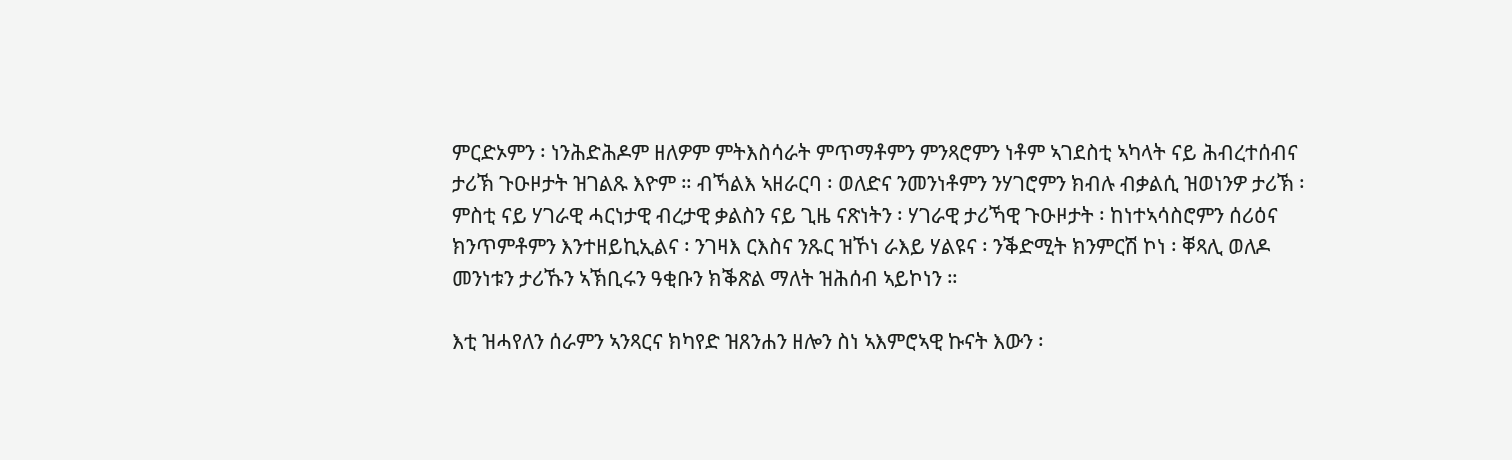ምርድኦምን ፡ ነንሕድሕዶም ዘለዎም ምትእስሳራት ምጥማቶምን ምንጻሮምን ነቶም ኣገደስቲ ኣካላት ናይ ሕብረተሰብና ታሪኽ ጉዑዞታት ዝገልጹ እዮም ። ብኻልእ ኣዘራርባ ፡ ወለድና ንመንነቶምን ንሃገሮምን ክብሉ ብቃልሲ ዝወነንዎ ታሪኽ ፡ ምስቲ ናይ ሃገራዊ ሓርነታዊ ብረታዊ ቃልስን ናይ ጊዜ ናጽነትን ፡ ሃገራዊ ታሪኻዊ ጉዑዞታት ፡ ከነተኣሳስሮምን ሰሪዕና ክንጥምቶምን እንተዘይኪኢልና ፡ ንገዛእ ርእስና ንጹር ዝኾነ ራእይ ሃልዩና ፡ ንቕድሚት ክንምርሽ ኮነ ፡ ቐጻሊ ወለዶ መንነቱን ታሪኹን ኣኽቢሩን ዓቂቡን ክቕጽል ማለት ዝሕሰብ ኣይኮነን ።

እቲ ዝሓየለን ሰራምን ኣንጻርና ክካየድ ዝጸንሐን ዘሎን ስነ ኣእምሮኣዊ ኩናት እውን ፡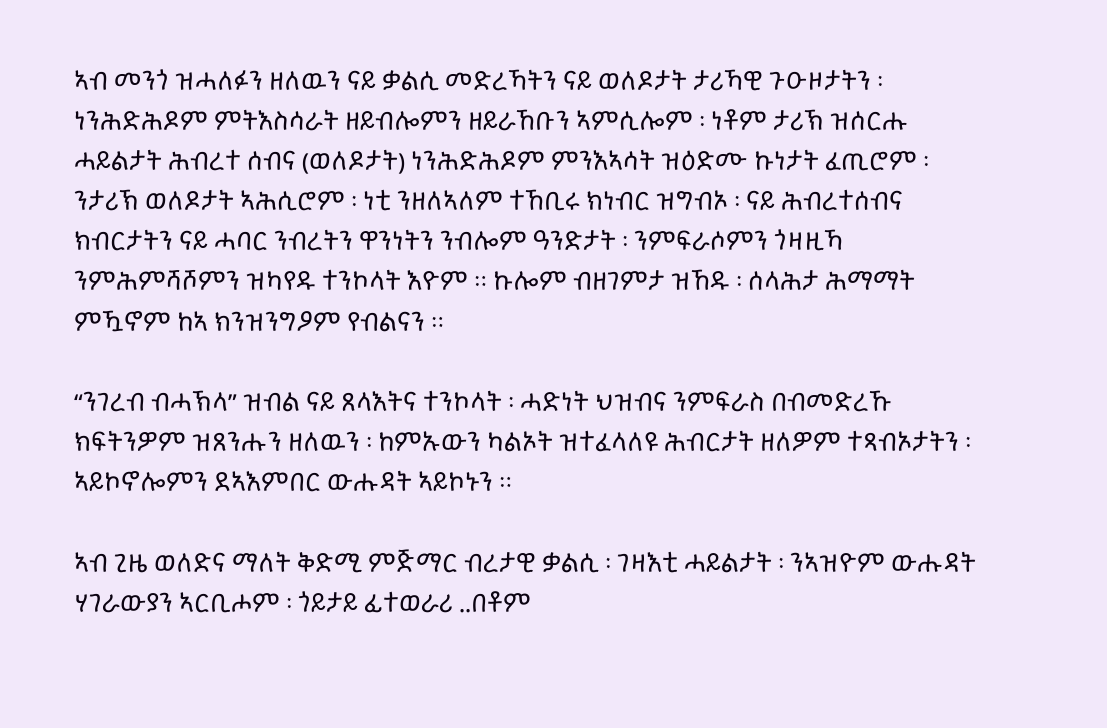ኣብ መንጎ ዝሓለፉን ዘለዉን ናይ ቃልሲ መድረኻትን ናይ ወለዶታት ታሪኻዊ ጉዑዞታትን ፡ ነንሕድሕዶም ምትእስሳራት ዘይብሎምን ዘይራኸቡን ኣምሲሎም ፡ ነቶም ታሪኽ ዝሰርሑ ሓይልታት ሕብረተ ሰብና (ወለዶታት) ነንሕድሕዶም ምንእኣሳት ዝዕድሙ ኩነታት ፈጢሮም ፡ ንታሪኽ ወለዶታት ኣሕሲሮም ፡ ነቲ ንዘለኣለም ተኸቢሩ ክነብር ዝግብኦ ፡ ናይ ሕብረተሰብና ክብርታትን ናይ ሓባር ንብረትን ዋንነትን ንብሎም ዓንድታት ፡ ንምፍራሶምን ጎዛዚኻ ንምሕምሻሾምን ዝካየዱ ተንኮላት እዮም ። ኩሎም ብዘገምታ ዝኸዱ ፡ ሰላሕታ ሕማማት ምዃኖም ከኣ ክንዝንግዖም የብልናን ።

“ንገረብ ብሓኽላ” ዝብል ናይ ጸላእትና ተንኮላት ፡ ሓድነት ህዝብና ንምፍራስ በብመድረኹ ክፍትንዎም ዝጸንሑን ዘለዉን ፡ ከምኡውን ካልኦት ዝተፈላለዩ ሕብርታት ዘለዎም ተጻብኦታትን ፡ ኣይኮኖሎምን ደኣእምበር ውሑዳት ኣይኮኑን ።

ኣብ ጊዜ ወለድና ማለት ቅድሚ ምጅማር ብረታዊ ቃልሲ ፡ ገዛእቲ ሓይልታት ፡ ንኣዝዮም ውሑዳት ሃገራውያን ኣርቢሖም ፡ ጎይታይ ፊተወራሪ ..በቶም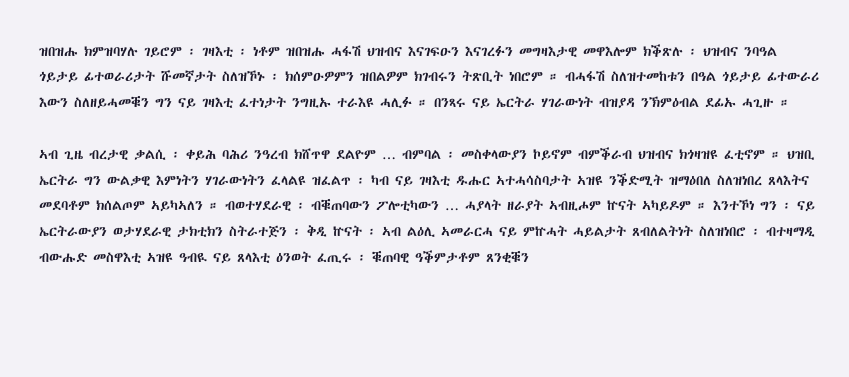ዝበዝሑ ክምዝባሃሉ ገይሮም ፡ ገዛእቲ ፡ ነቶም ዝበዝሑ ሓፋሽ ህዝብና እናገፍዑን እናገረፉን መግዛእታዊ መዋእሎም ክቕጽሉ ፡ ህዝብና ንባዓል ጎይታይ ፊተወራሪታት ሹመኛታት ስለዝኾኑ ፡ ክሰምዑዎምን ዝበልዎም ክገብሩን ትጽቢት ነበሮም ። ብሓፋሽ ስለዝተመከቱን በዓል ጎይታይ ፊተውራሪ እውን ስለዘይሓመቑን ግን ናይ ገዛእቲ ፈተነታት ንግዚኡ ተራእዩ ሓሊፉ ። በንጻሩ ናይ ኤርትራ ሃገራውነት ብዝያዳ ንኽምዕብል ደፊኡ ሓጊዙ ።

ኣብ ጊዜ ብረታዊ ቃልሲ ፡ ቀይሕ ባሕሪ ንዓረብ ክሸጥዋ ደልዮም … ብምባል ፡ መስቀላውያን ኮይኖም ብምቕራብ ህዝብና ክጎዛዝዩ ፈቲኖም ። ህዝቢ ኤርትራ ግን ውልቃዊ እምነትን ሃገራውነትን ፈላልዩ ዝፈልጥ ፡ ካብ ናይ ገዛእቲ ዱሑር ኣተሓሳስባታት ኣዝዩ ንቕድሚት ዝማዕበለ ስለዝነበረ ጸላእትና መደባቶም ክሰልጦም ኣይካኣለን ። ብወተሃደራዊ ፡ ብቑጠባውን ፖሎቲካውን … ሓያላት ዘራያት ኣብዚሖም ኵናት ኣካይዶም ። እንተኾነ ግን ፡ ናይ ኤርትራውያን ወታሃደራዊ ታክቲክን ስትራተጅን ፡ ቅዲ ኵናት ፡ ኣብ ልዕሊ ኣመራርሓ ናይ ምኵሓት ሓይልታት ጸብለልትነት ስለዝነበሮ ፡ ብተዛማዲ ብውሑድ መስዋእቲ ኣዝዩ ዓብዪ ናይ ጸላእቲ ዕንወት ፈጢሩ ፡ ቑጠባዊ ዓቕምታቶም ጸንቂቑን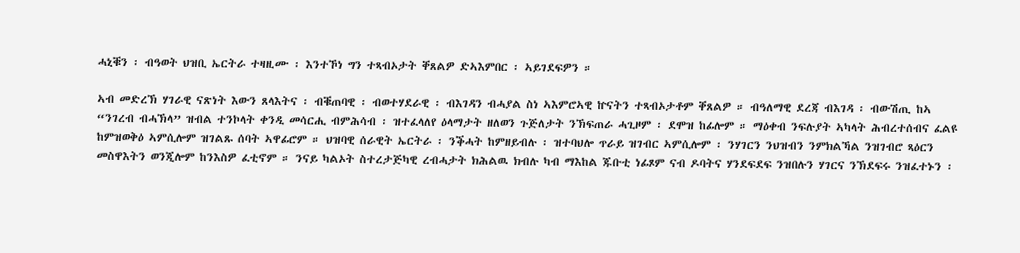ሓኒቑን ፡ ብዓወት ህዝቢ ኤርትራ ተዛዚሙ ፡ እንተኾነ ግን ተጻብኦታት ቐጸልዎ ድኣእምበር ፡ ኣይገደፍዎን ።

ኣብ መድረኽ ሃገራዊ ናጽነት እውን ጸላእትና ፡ ብቑጠባዊ ፡ ብወተሃደራዊ ፡ ብእገዳን ብሓያል ስነ ኣእምሮኣዊ ኵናትን ተጻብኦታቶም ቐጸልዎ ። ብዓለማዊ ደረጃ ብእገዳ ፡ ብውሽጢ ከኣ “ንገረብ ብሓኽላ” ዝብል ተንኮላት ቀንዲ መሳርሒ ብምሕሳብ ፡ ዝተፈላለየ ዕላማታት ዘለወን ጉጅለታት ንኽፍጠራ ሓጊዞም ፡ ደሞዝ ከፊሎም ። ማዕቀብ ንፍሉያት ኣካላት ሕብረተሰብና ፈልዩ ከምዝወቅዕ ኣምሲሎም ዝገልጹ ሰባት ኣዋፊሮም ። ህዝባዊ ሰራዊት ኤርትራ ፡ ንቕሓት ከምዘይብሉ ፡ ዝተባህሎ ጥራይ ዝገብር ኣምሲሎም ፡ ንሃገርን ንህዝብን ንምክልኻል ንዝገብሮ ጻዕርን መስዋእትን ወንጂሎም ከንእስዎ ፈቲኖም ። ንናይ ካልኦት ስተረታጅካዊ ረብሓታት ክሕልዉ ክብሉ ካብ ማእከል ጁቡቲ ነፊጾም ናብ ዶባትና ሃንደፍደፍ ንዝበሉን ሃገርና ንኽደፍሩ ንዝፈተኑን ፡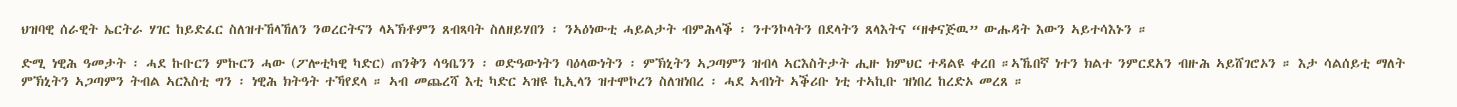ህዝባዊ ሰራዊት ኤርትራ ሃገር ከይድፈር ስለዝተኸላኸለን ንወረርትናን ላኣኽቶምን ጸብጻባት ስለዘይሃበን ፡ ንኣዕነውቲ ሓይልታት ብምሕላቕ ፡ ንተንኮላትን በደላትን ጸላእትና “ዘቀናጅዉ” ውሑዳት እውን ኣይተሳእኑን ።

ድሚ ነዊሕ ዓመታት ፡ ሓደ ኩቡርን ምኩርን ሓው (ፖሎቲካዊ ካድር) ጠንቅን ሳዓቤንን ፡ ወድዓውነትን ባዕላውነትን ፡ ምኽኒትን ኣጋጣምን ዝብላ ኣርእስትታት ሒዙ ክምህር ተዳልዩ ቀረበ ።ኣኼበኛ ነተን ክልተ ንምርደአን ብዙሕ ኣይሸገሮኦን ። እታ ሳልሰይቲ ማለት ምኽኒትን ኣጋጣምን ትብል ኣርእስቲ ግን ፡ ነዊሕ ክትዓት ተኻየደላ ። ኣብ መጨረሻ እቲ ካድር ኣዝዩ ኪኢላን ዝተሞኮረን ስለዝነበረ ፡ ሓደ ኣብነት ኣቕሪቡ ነቲ ተኣኪቡ ዝነበረ ከረድኦ መረጸ ።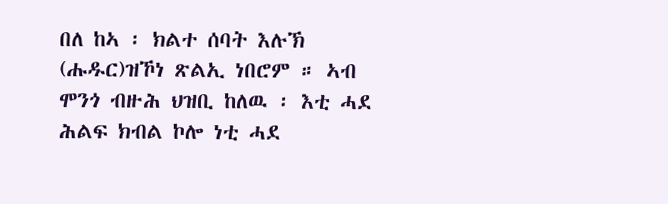በለ ከኣ ፡ ክልተ ሰባት እሉኽ (ሑዱር)ዝኾነ ጽልኢ ነበሮም ። ኣብ ሞንጎ ብዙሕ ህዝቢ ከለዉ ፡ እቲ ሓደ ሕልፍ ክብል ኮሎ ነቲ ሓደ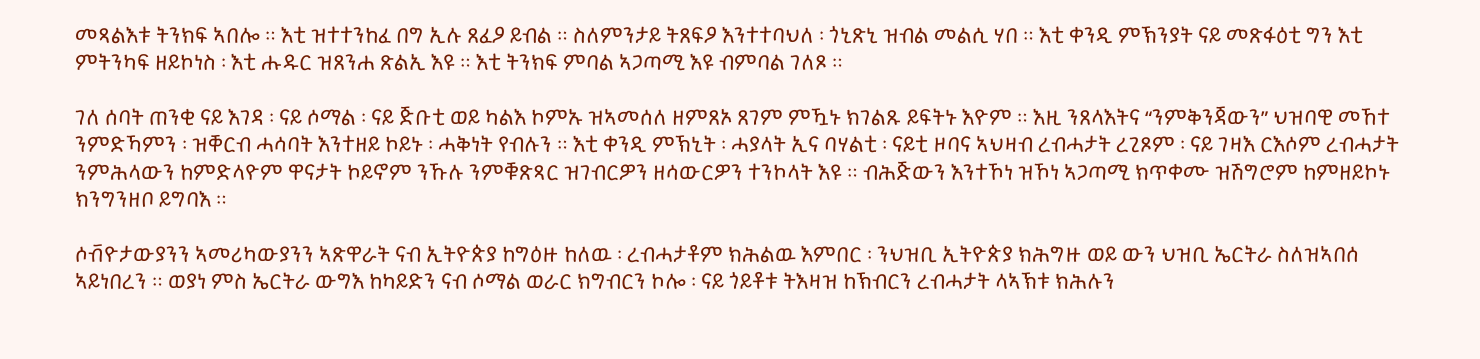መጻልእቱ ትንክፍ ኣበሎ ። እቲ ዝተተንከፈ በግ ኢሉ ጸፈዖ ይብል ። ስለምንታይ ትጸፍዖ እንተተባህለ ፡ ጎኒጽኒ ዝብል መልሲ ሃበ ። እቲ ቀንዲ ምኽንያት ናይ መጽፋዕቲ ግን እቲ ምትንካፍ ዘይኮነስ ፡ እቲ ሑዱር ዝጸንሐ ጽልኢ እዩ ። እቲ ትንክፍ ምባል ኣጋጣሚ እዩ ብምባል ገለጾ ።

ገለ ሰባት ጠንቂ ናይ እገዳ ፡ ናይ ሶማል ፡ ናይ ጅቡቲ ወይ ካልእ ኮምኡ ዝኣመሰለ ዘምጸኦ ጸገም ምዃኑ ክገልጹ ይፍትኑ እዮም ። እዚ ንጸላእትና “ንምቅንጃውን” ህዝባዊ መኸተ ንምድኻምን ፡ ዝቐርብ ሓሳባት እንተዘይ ኮይኑ ፡ ሓቅነት የብሉን ። እቲ ቀንዲ ምኽኒት ፡ ሓያላት ኢና ባሃልቲ ፡ ናይቲ ዞባና ኣህዛብ ረብሓታት ረጊጾም ፡ ናይ ገዛእ ርእሶም ረብሓታት ንምሕላውን ከምድላዮም ዋናታት ኮይኖም ንኹሉ ንምቑጽጻር ዝገብርዎን ዘሳውርዎን ተንኮላት እዩ ። ብሕጅውን እንተኾነ ዝኾነ ኣጋጣሚ ክጥቀሙ ዝሽግሮም ከምዘይኮኑ ክንግንዘቦ ይግባእ ።

ሶቭዮታውያንን ኣመሪካውያንን ኣጽዋራት ናብ ኢትዮጵያ ከግዕዙ ከለዉ ፡ ረብሓታቶም ክሕልዉ እምበር ፡ ንህዝቢ ኢትዮጵያ ክሕግዙ ወይ ውን ህዝቢ ኤርትራ ስለዝኣበሰ ኣይነበረን ። ወያነ ምስ ኤርትራ ውግእ ከካይድን ናብ ሶማል ወራር ክግብርን ኮሎ ፡ ናይ ጎይቶቱ ትእዛዝ ከኽብርን ረብሓታት ላኣኽቱ ክሕሉን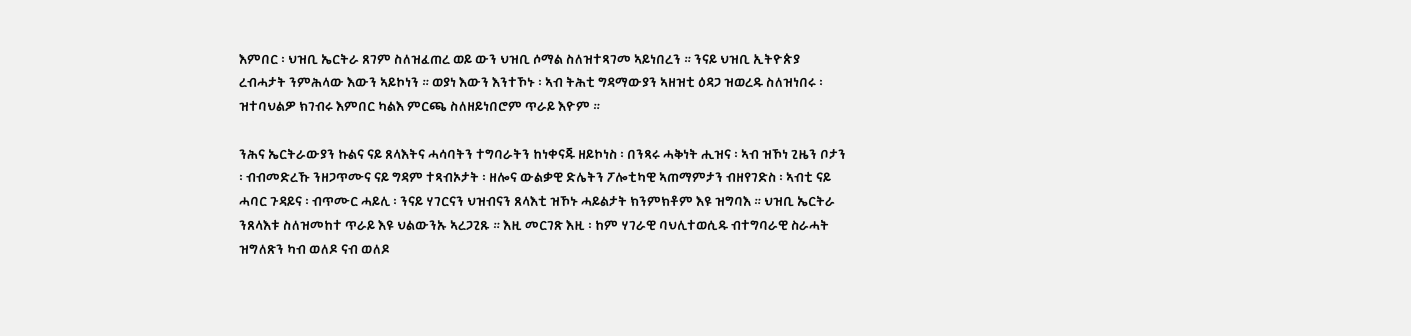እምበር ፡ ህዝቢ ኤርትራ ጸገም ስለዝፈጠረ ወይ ውን ህዝቢ ሶማል ስለዝተጻገመ ኣይነበረን ። ንናይ ህዝቢ ኢትዮጵያ ረብሓታት ንምሕላው እውን ኣይኮነን ። ወያነ እውን እንተኾኑ ፡ ኣብ ትሕቲ ግዳማውያን ኣዘዝቲ ዕዳጋ ዝወረዱ ስለዝነበሩ ፡ ዝተባህልዎ ክገብሩ እምበር ካልእ ምርጫ ስለዘይነበሮም ጥራይ እዮም ።

ንሕና ኤርትራውያን ኩልና ናይ ጸላእትና ሓሳባትን ተግባራትን ከነቀናጁ ዘይኮነስ ፡ በንጻሩ ሓቅነት ሒዝና ፡ ኣብ ዝኾነ ጊዜን ቦታን ፡ ብብመድረኹ ንዘጋጥሙና ናይ ግዳም ተጻብኦታት ፡ ዘሎና ውልቃዊ ድሌትን ፖሎቲካዊ ኣጠማምታን ብዘየገድስ ፡ ኣብቲ ናይ ሓባር ጉዳይና ፡ ብጥሙር ሓይሊ ፡ ንናይ ሃገርናን ህዝብናን ጸላእቲ ዝኾኑ ሓይልታት ክንምክቶም እዩ ዝግባእ ። ህዝቢ ኤርትራ ንጸላእቱ ስለዝመከተ ጥራይ እዩ ህልውንኡ ኣረጋጊጹ ። እዚ መርገጽ እዚ ፡ ከም ሃገራዊ ባህሊተወሲዱ ብተግባራዊ ስራሓት ዝግለጽን ካብ ወለዶ ናብ ወለዶ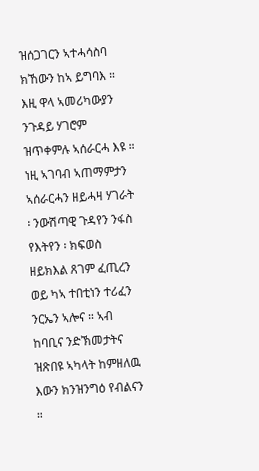ዝሰጋገርን ኣተሓሳስባ ክኸውን ከኣ ይግባእ ። እዚ ዋላ ኣመሪካውያን ንጉዳይ ሃገሮም ዝጥቀምሉ ኣሰራርሓ እዩ ። ነዚ ኣገባብ ኣጠማምታን ኣሰራርሓን ዘይሓዛ ሃገራት ፡ ንውሽጣዊ ጉዳየን ንፋስ የእትየን ፡ ክፍወስ ዘይክእል ጸገም ፈጢረን ወይ ካኣ ተበቲነን ተሪፈን ንርኤን ኣሎና ። ኣብ ከባቢና ንድኽመታትና ዝጽበዩ ኣካላት ከምዘለዉ እውን ክንዝንግዕ የብልናን ።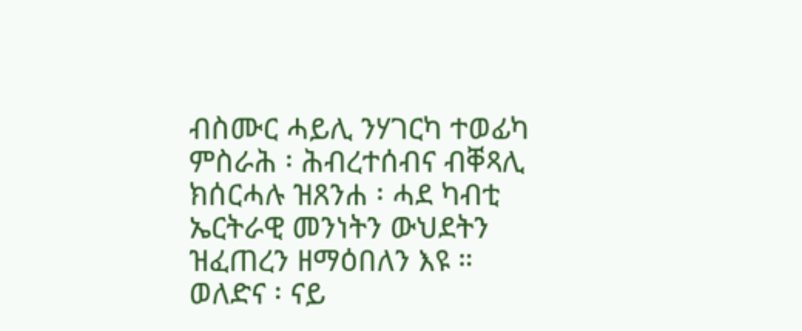ብስሙር ሓይሊ ንሃገርካ ተወፊካ ምስራሕ ፡ ሕብረተሰብና ብቐጻሊ ክሰርሓሉ ዝጸንሐ ፡ ሓደ ካብቲ ኤርትራዊ መንነትን ውህደትን ዝፈጠረን ዘማዕበለን እዩ ። ወለድና ፡ ናይ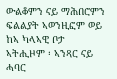ውልቆምን ናይ ማሕበሮምን ፍልልያት ኣወንዚፎም ወይ ከኣ ካላኣዊ ቦታ ኣትሒዞም ፡ ኣንጻር ናይ ሓባር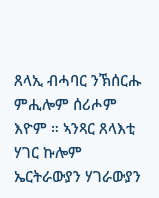ጸላኢ ብሓባር ንኽሰርሑ ምሒሎም ሰሪሖም እዮም ። ኣንጻር ጸላእቲ ሃገር ኩሎም ኤርትራውያን ሃገራውያን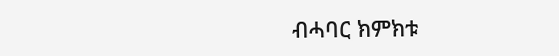ብሓባር ክምክቱ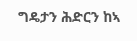ግዴታን ሕድርን ከኣ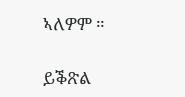ኣለዎም ።

ይቕጽል